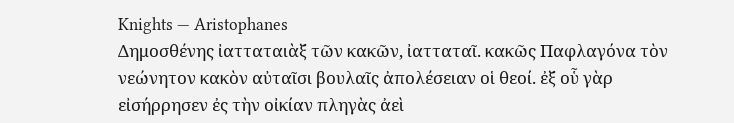Knights — Aristophanes
Δημοσθένης ἰατταταιὰξ τῶν κακῶν, ἰατταταῖ. κακῶς Παφλαγόνα τὸν νεώνητον κακὸν αὐταῖσι βουλαῖς ἀπολέσειαν οἱ θεοί. ἐξ οὗ γὰρ εἰσήρρησεν ἐς τὴν οἰκίαν πληγὰς ἀεὶ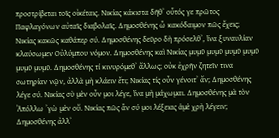προστρίβεται τοῖς οἰκέταις. Νικίας κάκιστα δῆθʼ οὗτός γε πρῶτος Παφλαγόνων αὐταῖς διαβολαῖς. Δημοσθένης ὦ κακόδαιμον πῶς ἔχεις; Νικίας κακῶς καθάπερ σύ. Δημοσθένης δεῦρο δὴ πρόσελθʼ, ἵνα ξυναυλίαν κλαύσωμεν Οὐλύμπου νόμον. Δημοσθένης καὶ Νικίας μυμῦ μυμῦ μυμῦ μυμῦ μυμῦ μυμῦ. Δημοσθένης τί κινυρόμεθʼ ἄλλως; οὐκ ἐχρῆν ζητεῖν τινα σωτηρίαν νῷν, ἀλλὰ μὴ κλάειν ἔτι; Νικίας τίς οὖν γένοιτʼ ἄν; Δημοσθένης λέγε σύ. Νικίας σὺ μὲν οὖν μοι λέγε, ἵνα μὴ μάχωμαι. Δημοσθένης μὰ τὸν Ἀπόλλω ʼγὼ μὲν οὔ. Νικίας πῶς ἂν σύ μοι λέξειας ἁμὲ χρὴ λέγειν; Δημοσθένης ἀλλʼ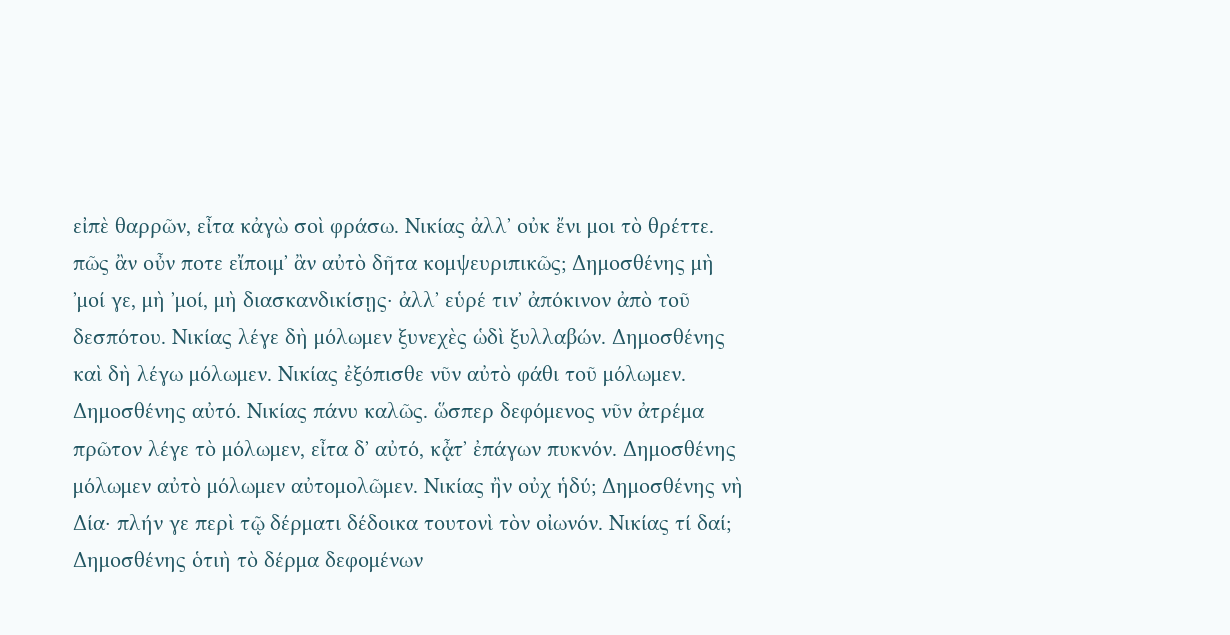εἰπὲ θαρρῶν, εἶτα κἀγὼ σοὶ φράσω. Νικίας ἀλλʼ οὐκ ἔνι μοι τὸ θρέττε. πῶς ἂν οὖν ποτε εἴποιμʼ ἂν αὐτὸ δῆτα κομψευριπικῶς; Δημοσθένης μὴ ʼμοί γε, μὴ ʼμοί, μὴ διασκανδικίσῃς· ἀλλʼ εὑρέ τινʼ ἀπόκινον ἀπὸ τοῦ δεσπότου. Νικίας λέγε δὴ μόλωμεν ξυνεχὲς ὡδὶ ξυλλαβών. Δημοσθένης καὶ δὴ λέγω μόλωμεν. Νικίας ἐξόπισθε νῦν αὐτὸ φάθι τοῦ μόλωμεν. Δημοσθένης αὐτό. Νικίας πάνυ καλῶς. ὥσπερ δεφόμενος νῦν ἀτρέμα πρῶτον λέγε τὸ μόλωμεν, εἶτα δʼ αὐτό, κᾆτʼ ἐπάγων πυκνόν. Δημοσθένης μόλωμεν αὐτὸ μόλωμεν αὐτομολῶμεν. Νικίας ἢν οὐχ ἡδύ; Δημοσθένης νὴ Δία· πλήν γε περὶ τῷ δέρματι δέδοικα τουτονὶ τὸν οἰωνόν. Νικίας τί δαί; Δημοσθένης ὁτιὴ τὸ δέρμα δεφομένων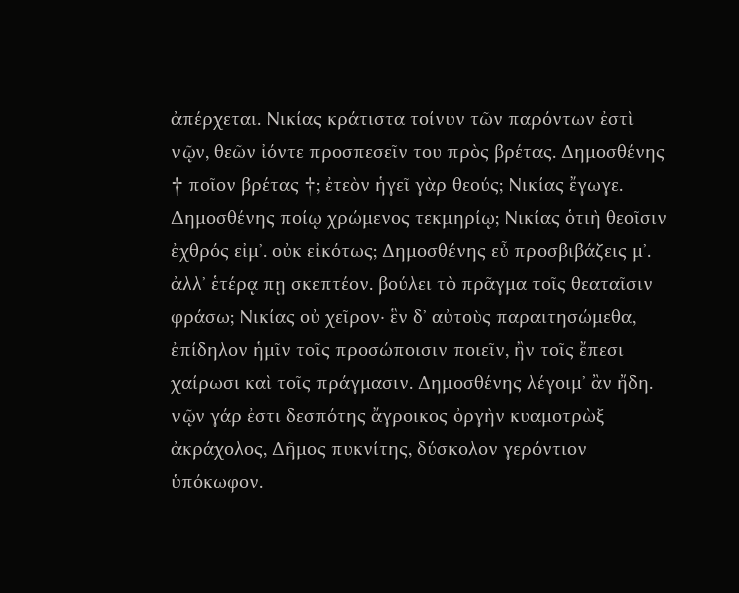ἀπέρχεται. Νικίας κράτιστα τοίνυν τῶν παρόντων ἐστὶ νῷν, θεῶν ἰόντε προσπεσεῖν του πρὸς βρέτας. Δημοσθένης † ποῖον βρέτας †; ἐτεὸν ἡγεῖ γὰρ θεούς; Νικίας ἔγωγε. Δημοσθένης ποίῳ χρώμενος τεκμηρίῳ; Νικίας ὁτιὴ θεοῖσιν ἐχθρός εἰμʼ. οὐκ εἰκότως; Δημοσθένης εὖ προσβιβάζεις μʼ. ἀλλʼ ἑτέρᾳ πῃ σκεπτέον. βούλει τὸ πρᾶγμα τοῖς θεαταῖσιν φράσω; Νικίας οὐ χεῖρον· ἓν δʼ αὐτοὺς παραιτησώμεθα, ἐπίδηλον ἡμῖν τοῖς προσώποισιν ποιεῖν, ἢν τοῖς ἔπεσι χαίρωσι καὶ τοῖς πράγμασιν. Δημοσθένης λέγοιμʼ ἂν ἤδη. νῷν γάρ ἐστι δεσπότης ἄγροικος ὀργὴν κυαμοτρὼξ ἀκράχολος, Δῆμος πυκνίτης, δύσκολον γερόντιον ὑπόκωφον.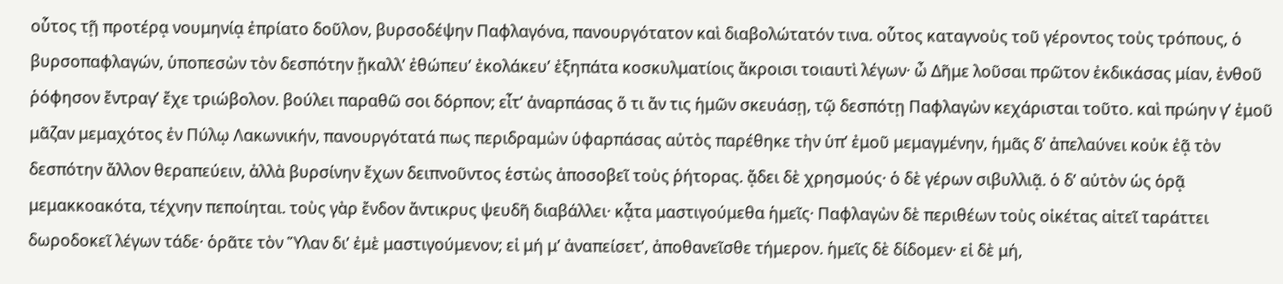οὗτος τῇ προτέρᾳ νουμηνίᾳ ἐπρίατο δοῦλον, βυρσοδέψην Παφλαγόνα, πανουργότατον καὶ διαβολώτατόν τινα. οὗτος καταγνοὺς τοῦ γέροντος τοὺς τρόπους, ὁ βυρσοπαφλαγών, ὑποπεσὼν τὸν δεσπότην ᾔκαλλʼ ἐθώπευʼ ἐκολάκευʼ ἐξηπάτα κοσκυλματίοις ἄκροισι τοιαυτὶ λέγων· ὦ Δῆμε λοῦσαι πρῶτον ἐκδικάσας μίαν, ἐνθοῦ ῥόφησον ἔντραγʼ ἔχε τριώβολον. βούλει παραθῶ σοι δόρπον; εἶτʼ ἀναρπάσας ὅ τι ἄν τις ἡμῶν σκευάσῃ, τῷ δεσπότῃ Παφλαγὼν κεχάρισται τοῦτο. καὶ πρώην γʼ ἐμοῦ μᾶζαν μεμαχότος ἐν Πύλῳ Λακωνικήν, πανουργότατά πως περιδραμὼν ὑφαρπάσας αὐτὸς παρέθηκε τὴν ὑπʼ ἐμοῦ μεμαγμένην, ἡμᾶς δʼ ἀπελαύνει κοὐκ ἐᾷ τὸν δεσπότην ἄλλον θεραπεύειν, ἀλλὰ βυρσίνην ἔχων δειπνοῦντος ἑστὼς ἀποσοβεῖ τοὺς ῥήτορας. ᾄδει δὲ χρησμούς· ὁ δὲ γέρων σιβυλλιᾷ. ὁ δʼ αὐτὸν ὡς ὁρᾷ μεμακκοακότα, τέχνην πεποίηται. τοὺς γὰρ ἔνδον ἄντικρυς ψευδῆ διαβάλλει· κᾆτα μαστιγούμεθα ἡμεῖς· Παφλαγὼν δὲ περιθέων τοὺς οἰκέτας αἰτεῖ ταράττει δωροδοκεῖ λέγων τάδε· ὁρᾶτε τὸν Ὕλαν διʼ ἐμὲ μαστιγούμενον; εἰ μή μʼ ἀναπείσετʼ, ἀποθανεῖσθε τήμερον. ἡμεῖς δὲ δίδομεν· εἰ δὲ μή,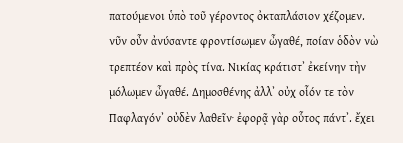πατούμενοι ὑπὸ τοῦ γέροντος ὀκταπλάσιον χέζομεν. νῦν οὖν ἀνύσαντε φροντίσωμεν ὦγαθέ, ποίαν ὁδὸν νὼ τρεπτέον καὶ πρὸς τίνα. Νικίας κράτιστʼ ἐκείνην τὴν μόλωμεν ὦγαθέ. Δημοσθένης ἀλλʼ οὐχ οἷόν τε τὸν Παφλαγόνʼ οὐδὲν λαθεῖν· ἐφορᾷ γὰρ οὗτος πάντʼ. ἔχει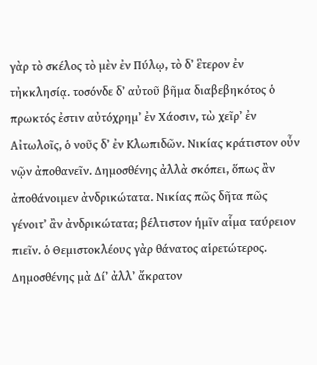γὰρ τὸ σκέλος τὸ μὲν ἐν Πύλῳ, τὸ δʼ ἓτερον ἐν τἠκκλησίᾳ. τοσόνδε δʼ αὐτοῦ βῆμα διαβεβηκότος ὁ πρωκτός ἐστιν αὐτόχρημʼ ἐν Χάοσιν, τὼ χεῖρʼ ἐν Αἰτωλοῖς, ὁ νοῦς δʼ ἐν Κλωπιδῶν. Νικίας κράτιστον οὖν νῷν ἀποθανεῖν. Δημοσθένης ἀλλὰ σκόπει, ὅπως ἂν ἀποθάνοιμεν ἀνδρικώτατα. Νικίας πῶς δῆτα πῶς γένοιτʼ ἂν ἀνδρικώτατα; βέλτιστον ἡμῖν αἷμα ταύρειον πιεῖν. ὁ Θεμιστοκλέους γὰρ θάνατος αἱρετώτερος. Δημοσθένης μὰ Δίʼ ἀλλʼ ἄκρατον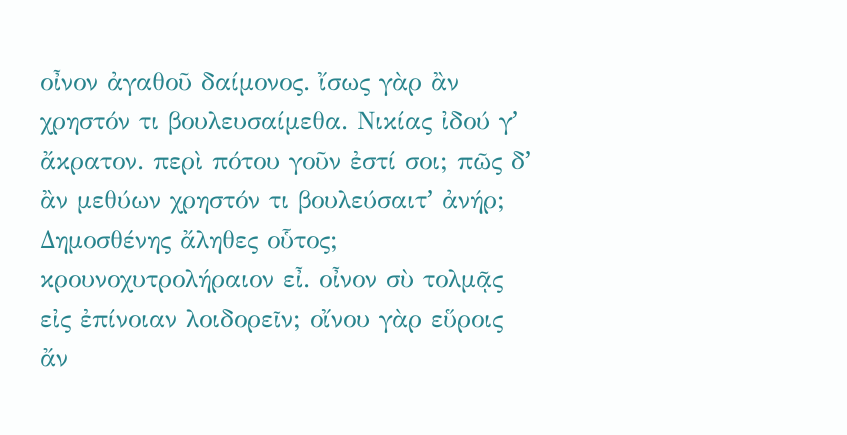οἶνον ἀγαθοῦ δαίμονος. ἴσως γὰρ ἂν χρηστόν τι βουλευσαίμεθα. Νικίας ἰδού γʼ ἄκρατον. περὶ πότου γοῦν ἐστί σοι; πῶς δʼ ἂν μεθύων χρηστόν τι βουλεύσαιτʼ ἀνήρ; Δημοσθένης ἄληθες οὗτος; κρουνοχυτρολήραιον εἶ. οἶνον σὺ τολμᾷς εἰς ἐπίνοιαν λοιδορεῖν; οἴνου γὰρ εὕροις ἄν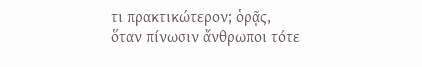τι πρακτικώτερον; ὁρᾷς, ὅταν πίνωσιν ἄνθρωποι τότε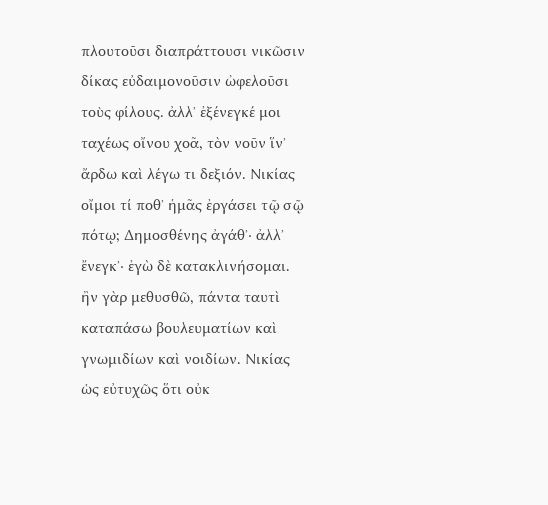πλουτοῦσι διαπράττουσι νικῶσιν δίκας εὐδαιμονοῦσιν ὠφελοῦσι τοὺς φίλους. ἀλλʼ ἐξένεγκέ μοι ταχέως οἴνου χοᾶ, τὸν νοῦν ἵνʼ ἄρδω καὶ λέγω τι δεξιόν. Νικίας οἴμοι τί ποθʼ ἡμᾶς ἐργάσει τῷ σῷ πότῳ; Δημοσθένης ἀγάθʼ· ἀλλʼ ἔνεγκʼ· ἐγὼ δὲ κατακλινήσομαι. ἢν γὰρ μεθυσθῶ, πάντα ταυτὶ καταπάσω βουλευματίων καὶ γνωμιδίων καὶ νοιδίων. Νικίας ὡς εὐτυχῶς ὅτι οὐκ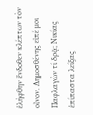ἐλήφθην ἔνδοθεν κλέπτων τὸν οἶνον. Δημοσθένης εἰπέ μοι Παφλαγὼν τί δρᾷ; Νικίας ἐπίπαστα λείξας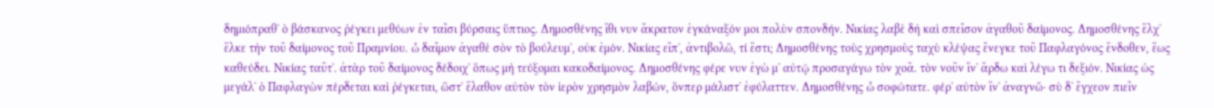δημιόπραθʼ ὁ βάσκανος ῥέγκει μεθύων ἐν ταῖσι βύρσαις ὕπτιος. Δημοσθένης ἴθι νυν ἄκρατον ἐγκάναξόν μοι πολὺν σπονδήν. Νικίας λαβὲ δὴ καὶ σπεῖσον ἀγαθοῦ δαίμονος. Δημοσθένης ἕλχʼ ἕλκε τὴν τοῦ δαίμονος τοῦ Πραμνίου. ὦ δαῖμον ἀγαθὲ σὸν τὸ βούλευμʼ, οὐκ ἐμόν. Νικίας εἴπʼ, ἀντιβολῶ, τί ἔστι; Δημοσθένης τοὺς χρησμοὺς ταχὺ κλέψας ἔνεγκε τοῦ Παφλαγόνος ἔνδοθεν, ἕως καθεύδει. Νικίας ταῦτʼ. ἀτὰρ τοῦ δαίμονος δέδοιχʼ ὅπως μὴ τεύξομαι κακοδαίμονος. Δημοσθένης φέρε νυν ἐγὼ μʼ αὐτῷ προσαγάγω τὸν χοᾶ. τὸν νοῦν ἵνʼ ἄρδω καὶ λέγω τι δεξιόν. Νικίας ὡς μεγάλʼ ὁ Παφλαγὼν πέρδεται καὶ ῥέγκεται, ὥστʼ ἔλαθον αὐτὸν τὸν ἱερὸν χρησμὸν λαβών, ὅνπερ μάλιστʼ ἐφύλαττεν. Δημοσθένης ὦ σοφώτατε. φέρʼ αὐτὸν ἵνʼ ἀναγνῶ· σὺ δʼ ἔγχεον πιεῖν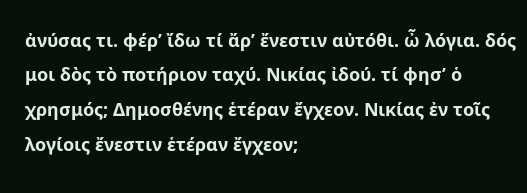ἀνύσας τι. φέρʼ ἴδω τί ἄρʼ ἔνεστιν αὐτόθι. ὦ λόγια. δός μοι δὸς τὸ ποτήριον ταχύ. Νικίας ἰδού. τί φησʼ ὁ χρησμός; Δημοσθένης ἑτέραν ἔγχεον. Νικίας ἐν τοῖς λογίοις ἔνεστιν ἑτέραν ἔγχεον;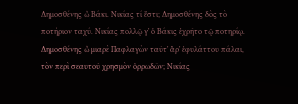Δημοσθένης ὦ Βάκι. Νικίας τί ἔστι; Δημοσθένης δὸς τὸ ποτήριον ταχύ. Νικίας πολλῷ γʼ ὁ Βάκις ἐχρῆτο τῷ ποτηρίῳ. Δημοσθένης ὦ μιαρὲ Παφλαγὼν ταῦτʼ ἄρʼ ἐφυλάττου πάλαι, τὸν περὶ σεαυτοῦ χρησμὸν ὀρρωδῶν; Νικίας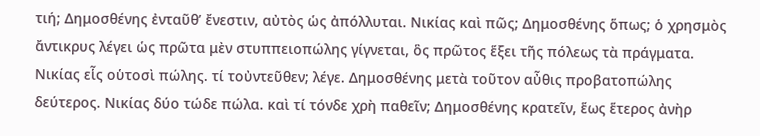τιή; Δημοσθένης ἐνταῦθʼ ἔνεστιν, αὐτὸς ὡς ἀπόλλυται. Νικίας καὶ πῶς; Δημοσθένης ὅπως; ὁ χρησμὸς ἄντικρυς λέγει ὡς πρῶτα μὲν στυππειοπώλης γίγνεται, ὃς πρῶτος ἕξει τῆς πόλεως τὰ πράγματα. Νικίας εἷς οὑτοσὶ πώλης. τί τοὐντεῦθεν; λέγε. Δημοσθένης μετὰ τοῦτον αὖθις προβατοπώλης δεύτερος. Νικίας δύο τώδε πώλα. καὶ τί τόνδε χρὴ παθεῖν; Δημοσθένης κρατεῖν, ἕως ἕτερος ἀνὴρ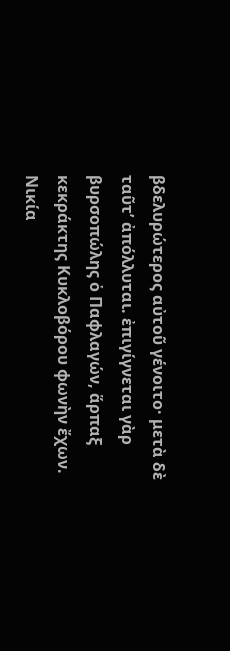βδελυρώτερος αὐτοῦ γένοιτο· μετὰ δὲ ταῦτʼ ἀπόλλυται. ἐπιγίγνεται γὰρ βυρσοπώλης ὁ Παφλαγών, ἅρπαξ κεκράκτης Κυκλοβόρου φωνὴν ἔχων. Νικία